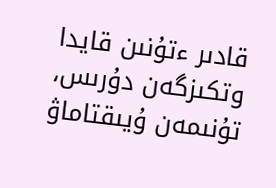قادىر ءتۇنىن قايدا وتكىزگەن دۇرىس، تۇنىمەن ۇيىقتاماۋ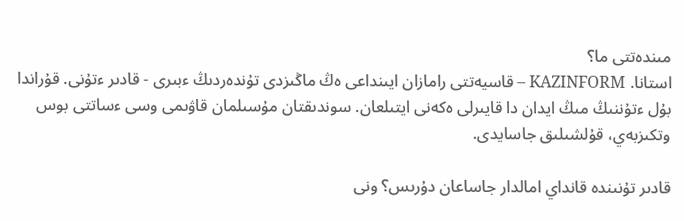مىندەتتى ما؟
استانا. KAZINFORM – قاسيەتتى رامازان ايىنداعى ەڭ ماڭىزدى تۇندەردىڭ ءبىرى - قادىر ءتۇنى. قۇراندا بۇل ءتۇننىڭ مىڭ ايدان دا قايىرلى ەكەنى ايتىلعان. سوندىقتان مۇسىلمان قاۋىمى وسى ءساتتى بوس وتكىزبەي، قۇلشىلىق جاسايدى.

قادىر تۇنىندە قانداي امالدار جاساعان دۇرىس؟ ونى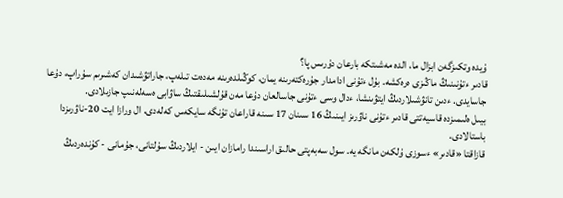ۇيدە وتكىزگەن ابزال ما، الدە مەشىتكە بارعان دۇرىس پا؟
قادىر ءتۇنىنىڭ ماڭىزى ەرەكشە. بۇل ءتۇنى ادامدار جۇرەكتەرىنە يمان، كوڭىلدەرىنە مەدەت تىلەپ، جاراتۋشىدان كەشىرىم سۇراپ، دۇعا جاسايدى. ءدىن تانۋشىلاردىڭ ايتۋىنشا، ءدال وسى ءتۇنى جاسالعان دۇعا مەن قۇلشىلىقتىڭ ساۋابى ەسەلەنىپ جازىلادى.
بيىل ەلىمىزدە قاسيەتتى قادىر ءتۇنى ناۋرىز ايىنىڭ 16 سىنان 17 سىنە قاراعان تۇنگە سايكەس كەلەدى. ال ورازا ايت 20-ناۋرىزدا باستالادى.
قازاقتا «قادىر» ءسوزى ۇلكەن مانگە يە. سول سەبەپتى حالىق اراسىندا رامازان ايىن - ايلاردىڭ سۇلتانى، جۇمانى - كۇندەردىڭ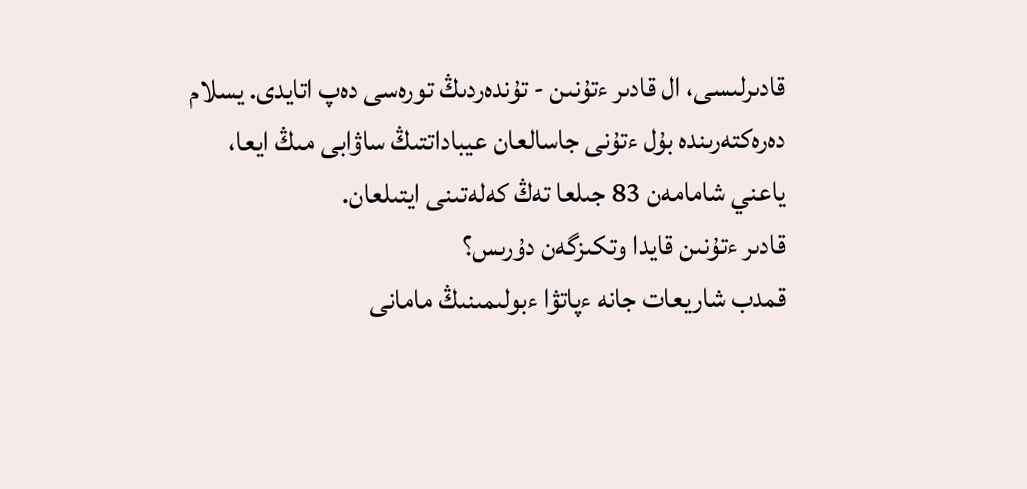قادىرلىسى، ال قادىر ءتۇنىن - تۇندەردىڭ تورەسى دەپ اتايدى. يسلام دەرەكتەرىندە بۇل ءتۇنى جاسالعان عيباداتتىڭ ساۋابى مىڭ ايعا، ياعني شامامەن 83 جىلعا تەڭ كەلەتىنى ايتىلعان.
قادىر ءتۇنىن قايدا وتكىزگەن دۇرىس؟
قمدب شاريعات جانە ءپاتۋا ءبولىمىنىڭ مامانى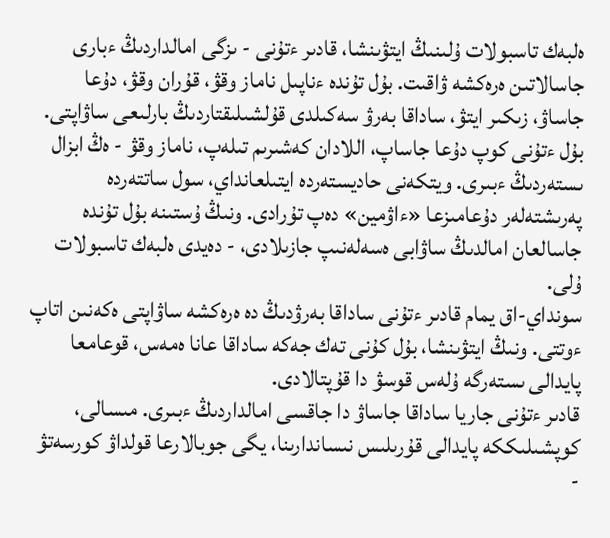ەلبەك تاسبولات ۇلىنىڭ ايتۋىنشا، قادىر ءتۇنى - ىزگى امالداردىڭ ءبارى جاسالاتىن ەرەكشە ۋاقىت. بۇل تۇندە ءناپىل ناماز وقۋ، قۇران وقۋ، دۇعا جاساۋ، زىكىر ايتۋ، ساداقا بەرۋ سەكىلدى قۇلشىلىقتاردىڭ بارلىعى ساۋاپتى.
بۇل ءتۇنى كوپ دۇعا جاساپ، اللادان كەشىرىم تىلەپ، ناماز وقۋ - ەڭ ابزال ىستەردىڭ ءبىرى. ويتكەنى حاديستەردە ايتىلعانداي، سول ساتتەردە پەرىشتەلەر دۇعامىزعا «ءاۋمين» دەپ تۇرادى. ونىڭ ۇستىنە بۇل تۇندە جاسالعان امالدىڭ ساۋابى ەسەلەنىپ جازىلادى، - دەيدى ەلبەك تاسبولات ۇلى.
سونداي-اق يمام قادىر ءتۇنى ساداقا بەرۋدىڭ دە ەرەكشە ساۋاپتى ەكەنىن اتاپ ءوتتى. ونىڭ ايتۋىنشا، بۇل كۇنى تەك جەكە ساداقا عانا ەمەس، قوعامعا پايدالى ىستەرگە ۇلەس قوسۋ دا قۇپتالادى.
قادىر ءتۇنى جاريا ساداقا جاساۋ دا جاقسى امالداردىڭ ءبىرى. مىسالى، كوپشىلىككە پايدالى قۇرىلىس نىساندارىنا، يگى جوبالارعا قولداۋ كورسەتۋ -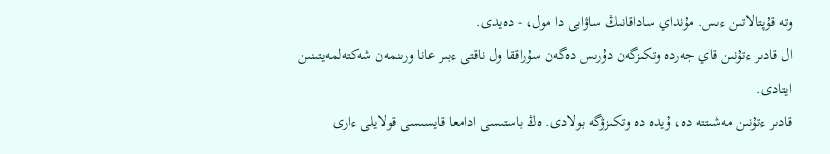وتە قۇپتالاتىن ءىس. مۇنداي ساداقانىڭ ساۋابى دا مول، - دەيدى.
ال قادىر ءتۇنىن قاي جەردە وتكىزگەن دۇرىس دەگەن سۇراققا ول ناقتى ءبىر عانا ورىنمەن شەكتەلمەيتىنىن ايتادى.
قادىر ءتۇنىن مەشىتتە دە، ۇيدە دە وتكىزۋگە بولادى. ەڭ باستىسى ادامعا قايسىسى قولايلى ءارى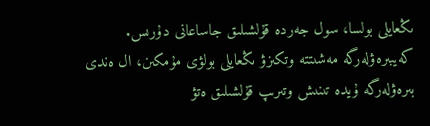ىڭعايلى بولسا، سول جەردە قۇلشىلىق جاساعانى دۇرىس. كەيبىرەۋلەرگە مەشىتتە وتكىزۋ ىڭعايلى بولۋى مۇمكىن، ال ەندى بىرەۋلەرگە ۇيدە تىنىش وتىرىپ قۇلشىلىق ەتۋ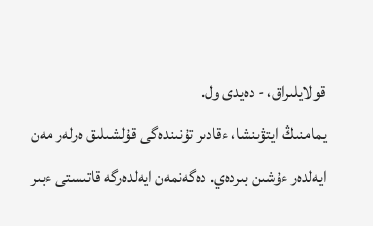قولايلىراق، - دەيدى ول.
يمامنىڭ ايتۋىنشا، ءقادىر تۇنىندەگى قۇلشىلىق ەرلەر مەن ايەلدەر ءۇشىن بىردەي. دەگەنمەن ايەلدەرگە قاتىستى ءبىر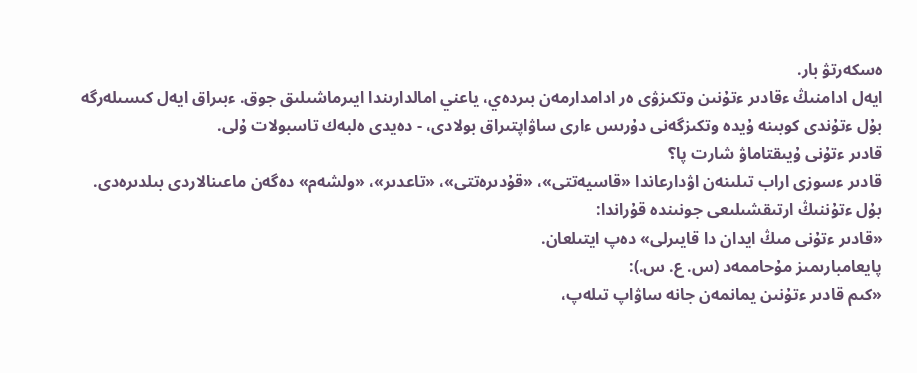ەسكەرتۋ بار.
ايەل ادامنىڭ ءقادىر ءتۇنىن وتكىزۋى ەر ادامدارمەن بىردەي، ياعني امالدارىندا ايىرماشىلىق جوق. ءبىراق ايەل كىسىلەرگە بۇل ءتۇندى كوبىنە ۇيدە وتكىزگەنى دۇرىس ءارى ساۋاپتىراق بولادى، - دەيدى ەلبەك تاسبولات ۇلى.
قادىر ءتۇنى ۇيىقتاماۋ شارت پا؟
قادىر ءسوزى اراب تىلىنەن اۋدارعاندا «قاسيەتتى»، «قۇدىرەتتى»، «تاعدىر»، «ولشەم» دەگەن ماعىنالاردى بىلدىرەدى. بۇل ءتۇننىڭ ارتىقشىلىعى جونىندە قۇراندا:
«قادىر ءتۇنى مىڭ ايدان دا قايىرلى» دەپ ايتىلعان.
پايعامبارىمىز مۇحاممەد (س. ع. س.):
«كىم قادىر ءتۇنىن يمانمەن جانە ساۋاپ تىلەپ،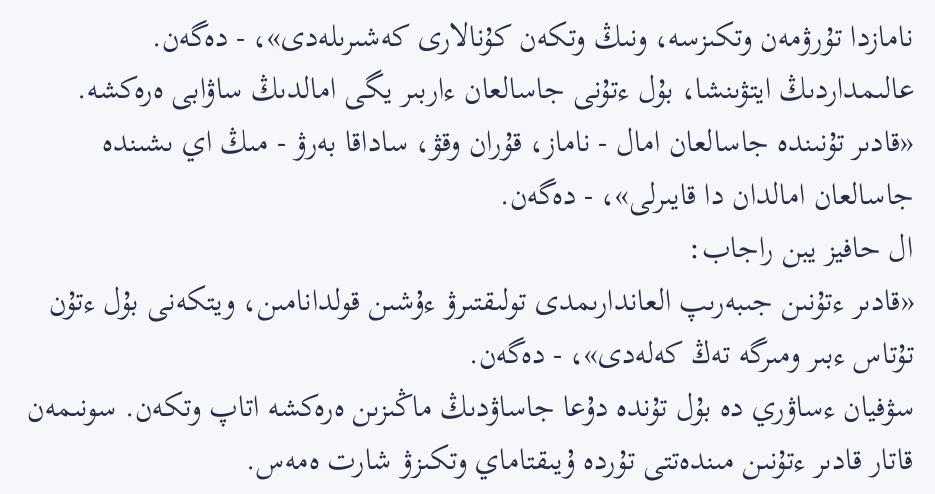نامازدا تۇرۋمەن وتكىزسە، ونىڭ وتكەن كۇنالارى كەشىرىلەدى»، - دەگەن.
عالىمداردىڭ ايتۋىنشا، بۇل ءتۇنى جاسالعان ءاربىر يگى امالدىڭ ساۋابى ەرەكشە.
«قادىر تۇنىندە جاسالعان امال - ناماز، قۇران وقۋ، ساداقا بەرۋ - مىڭ اي ىشىندە جاسالعان امالدان دا قايىرلى»، - دەگەن.
ال حافيز يبن راجاب:
«قادىر ءتۇنىن جىبەرىپ العاندارىمدى تولىقتىرۋ ءۇشىن قولدانامىن، ويتكەنى بۇل ءتۇن تۇتاس ءبىر ومىرگە تەڭ كەلەدى»، - دەگەن.
سۋفيان ءساۋري دە بۇل تۇندە دۇعا جاساۋدىڭ ماڭىزىن ەرەكشە اتاپ وتكەن. سونىمەن قاتار قادىر ءتۇنىن مىندەتتى تۇردە ۇيىقتاماي وتكىزۋ شارت ەمەس.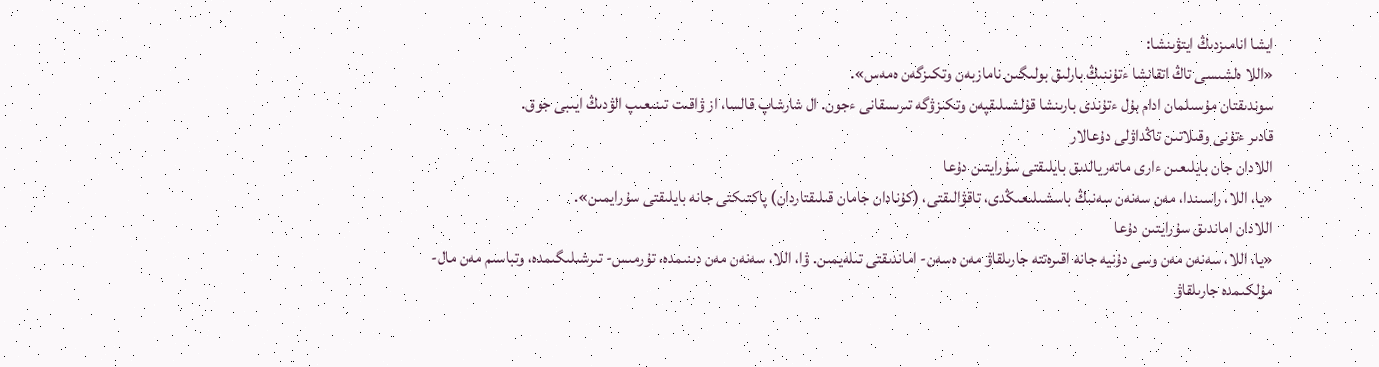ايشا انامىزدىڭ ايتۋىنشا:
«اللا ەلشىسى تاڭ اتقانشا ءتۇننىڭ بارلىق بولىگىن نامازبەن وتكىزگەن ەمەس».
سوندىقتان مۇسىلمان ادام بۇل ءتۇندى بارىنشا قۇلشىلىقپەن وتكىزۋگە تىرىسقانى ءجون. ال شارشاپ قالسا، از ۋاقىت تىنىعىپ الۋدىڭ ايىبى جوق.
قادىر ءتۇنى وقىلاتىن تاڭداۋلى دۇعالار
اللادان جان بايلىعىن ءارى ماتەريالدىق بايلىقتى سۇرايتىن دۇعا
«يا، اللا، راسىندا، مەن سەنەن سەنىڭ باسشىلىعىڭدى، تاقۋالىقتى، (كۇنادان جامان قىلىقتاردان) پاكتىكتى جانە بايلىقتى سۇرايمىن».
اللادان اماندىق سۇرايتىن دۇعا
«يا، اللا، سەنەن مەن وسى دۇنيە جانە اقىرەتتە جارىلقاۋ مەن ەسەن- اماندىقتى تىلەيمىن. ۋا، اللا، سەنەن مەن دىنىمدە، تۇرمىس- تىرشىلىگىمدە، وتباسىم مەن مال- مۇلكىمدە جارىلقاۋ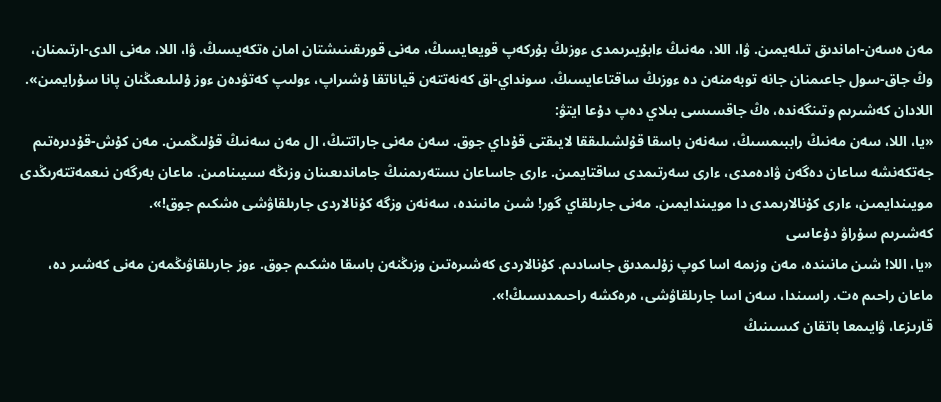مەن ەسەن-اماندىق تىلەيمىن. ۋا، اللا، مەنىڭ ءابۇيىرىمدى ءوزىڭ بۇركەپ قويعايسىڭ، مەنى قورىقىنىشتان امان ەتكەيسىڭ. ۋا، اللا، مەنى الدى-ارتىمنان، وڭ جاق-سول جاعىمنان جانە توبەمنەن دە ءوزىڭ ساقتاعايسىڭ. سونداي-اق كەنەتتەن قياناتقا ۇشىراپ، ءولىپ كەتۋدەن ءوز ۇلىلىعىڭنان پانا سۇرايمىن».
اللادان كەشىرىم وتىنگەندە، ەڭ جاقسىسى بىلاي دەپ دۇعا ايتۋ:
«يا، اللا، سەن مەنىڭ راببىمسىڭ، سەنەن باسقا قۇلشىلىققا لايىقتى قۇداي جوق. سەن مەنى جاراتتىڭ، ال مەن سەنىڭ قۇلىڭمىن. مەن كۇش-قۇدىرەتىم جەتكەنشە ساعان دەگەن ۋادەمدى، ءارى سەرتىمدى ساقتايمىن. ءارى جاساعان ىستەرىمنىڭ جاماندىعىنان وزىڭە سىيىنامىن. ماعان بەرگەن نىعمەتتەرىڭدى مويىندايمىن، ءارى كۇنالارىمدى دا مويىندايمىن. مەنى جارىلقاي گور! شىن مانىندە، سەنەن وزگە كۇنالاردى جارىلقاۋشى ەشكىم جوق!».
كەشىرىم سۇراۋ دۇعاسى
«يا، اللا! شىن مانىندە، مەن وزىمە اسا كوپ زۇلىمدىق جاسادىم. كۇنالاردى كەشىرەتىن وزىڭنەن باسقا ەشكىم جوق. ءوز جارىلقاۋىڭمەن مەنى كەشىر دە، ماعان راحىم ەت. راسىندا، سەن اسا جارىلقاۋشى، ەرەكشە راحىمدىسىڭ!».
قارىزعا، ۋايىمعا باتقان كىسىنىڭ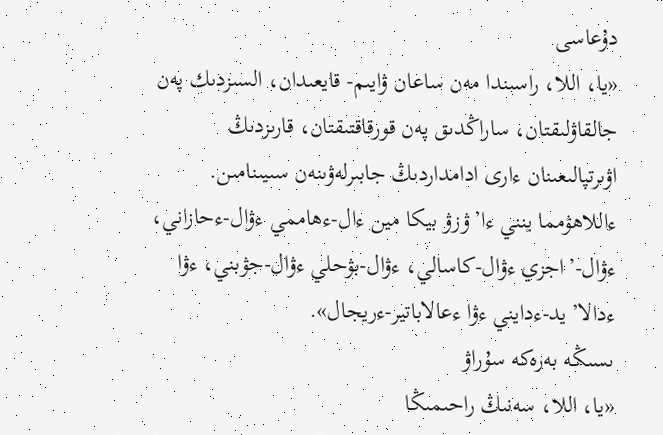دۇعاسى
«يا، اللا، راسىندا مەن ساعان ۋايىم- قايعىدان، السىزدىك پەن جالقاۋلىقتان، ساراڭدىق پەن قورقاقتىقتان، قارىزدىڭ اۋىرتپالىعىنان ءارى ادامداردىڭ جابىرلەۋىنەن سىيىنامىن. ءاللاھۋمما ينني ءا’ۋزۋ بيكا مين ءال-ءھاممي ءۋال-ءحازاني، ءۋال-’اجزي ءۋال-كاسالي، ءۋال-بۋحلي ءۋال-جۋبني، ءۋا ءدالا’يد-ءدايني ءۋا ءعالاباتير-ءريجال».
ىسىڭە بەرەكە سۇراۋ
«يا، اللا، سەنىڭ راحىمىڭا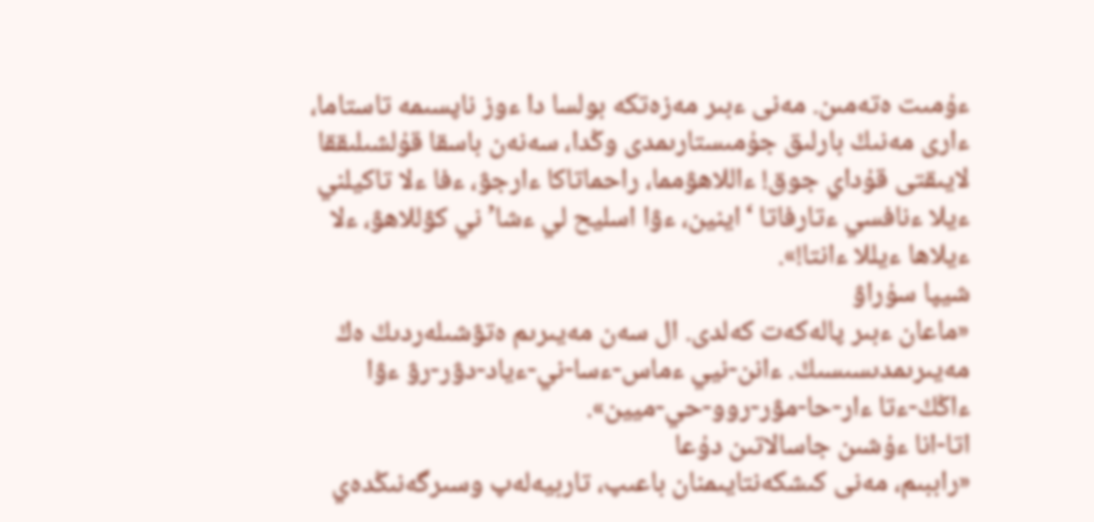ءۇمىت ەتەمىن. مەنى ءبىر مەزەتكە بولسا دا ءوز ناپسىمە تاستاما، ءارى مەنىڭ بارلىق جۇمىستارىمدى وڭدا، سەنەن باسقا قۇلشىلىققا لايىقتى قۇداي جوق! ءاللاھۋمما، راحماتاكا ءارجۋ، ءفا ءلا تاكيلني ءيلا ءنافسي ءتارفاتا ‘اينين، ءۋا اسليح لي ءشا’ني كۋللاھۋ، ءلا ءيلاھا ءيللا ءانتا!».
شيپا سۇراۋ
«ماعان ءبىر پالەكەت كەلدى. ال سەن مەيىرىم ەتۋشىلەردىڭ ەڭ مەيىرىمدىسىسىڭ. ءانن-نيي ءماس-ءسا-ني-ءياد-دۋر-رۋ ءۋا ءاڭڭ-ءتا ءار-حا-مۋر-روو-حي-ميين».
اتا-انا ءۇشىن جاسالاتىن دۇعا
«راببىم، مەنى كىشكەنتايىمنان باعىپ، تاربيەلەپ وسىرگەنىڭدەي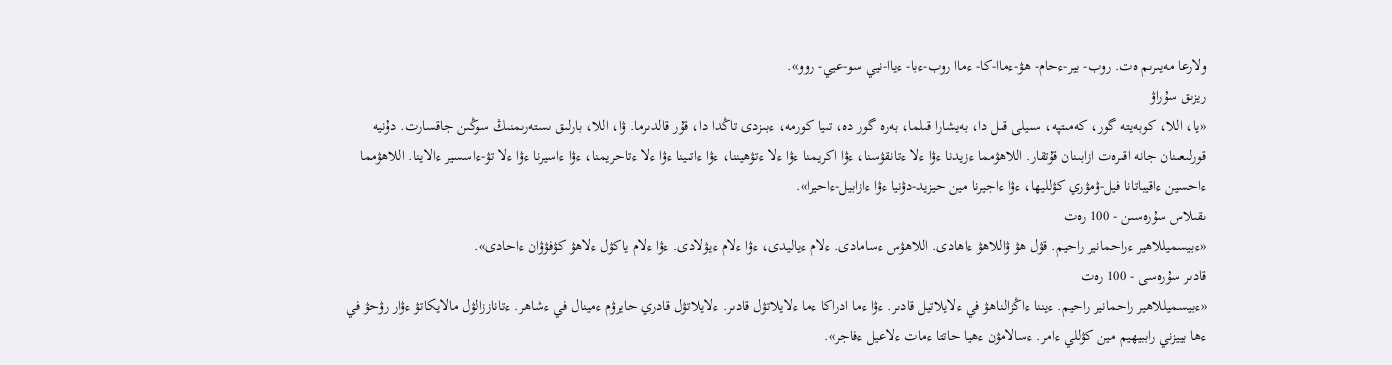ولارعا مەيىرىم ەت. روب- بير-ءحام- ھۋ-ءماا-كا- ءماا روب-ءبا- ءياا-نيي سو-عيي- روو».
ريزىق سۇراۋ
«يا، اللا، كوبەيتە گور، كەمىتپە، سىيلى قىل دا، بەيشارا قىلما، بەرە گور دە، تىيا كورمە، ءبىزدى تاڭدا دا، قۇر قالدىرما. ۋا، اللا، بارلىق ىستەرىمنىڭ سوڭىن جاقسارت. دۇنيە قورلىعىنان جانە اقىرەت ازابىنان قۇتقار. اللاھۋمما ءزيدنا ءۋا ءلا ءتانقۋسنا، ءۋا اكريمنا ءۋا ءلا ءتۋھيننا، ءۋا ءاتىينا ءۋا ءلا ءتاحريمنا، ءۋا ءاسيرنا ءۋا ءلا تۋ-ءاسسير ءالاينا. اللاھۋمما ءاحسين ءاقيباتانا فيل-ۋمۋري كۋلليھا، ءۋا ءاجيرنا مين حيزيد-دۋنيا ءۋا ءازابيل-ءاحيرا».
ىقىلاس سۇرەسىن - 100 رەت
«ءبيسميللاھير ءراحمانير راحيم. قۋل ھۋ ۋاللاھۋ ءاھادى. اللاھۋس ءسامادى. ءلام ءياليدى، ءۋا ءلام ءيۋلادى. ءۋا ءلام ياكۋل ءلاھۋ كۋفۋۋان ءاحادى».
قادىر سۇرەسى - 100 رەت
«ءبيسميللاھير راحمانير راحيم. ءيننا ءاڭزالناھۋ في ءلايلاتيل قادىر. ءۋا ءما ادراكا ءما ءلايلاتۋل قادىر. ءلايلاتۋل قادري حايرۋم ءمينال في ءشاھر. ءتاناززالۋل مالايكاتۋ ءۋار رۋحۋ في ءھا بييزني راببيھيم مين كۋللي ءامر. ءسالامۋن ءھيا حاتتا ءمات ءلاعيل ءفاجر».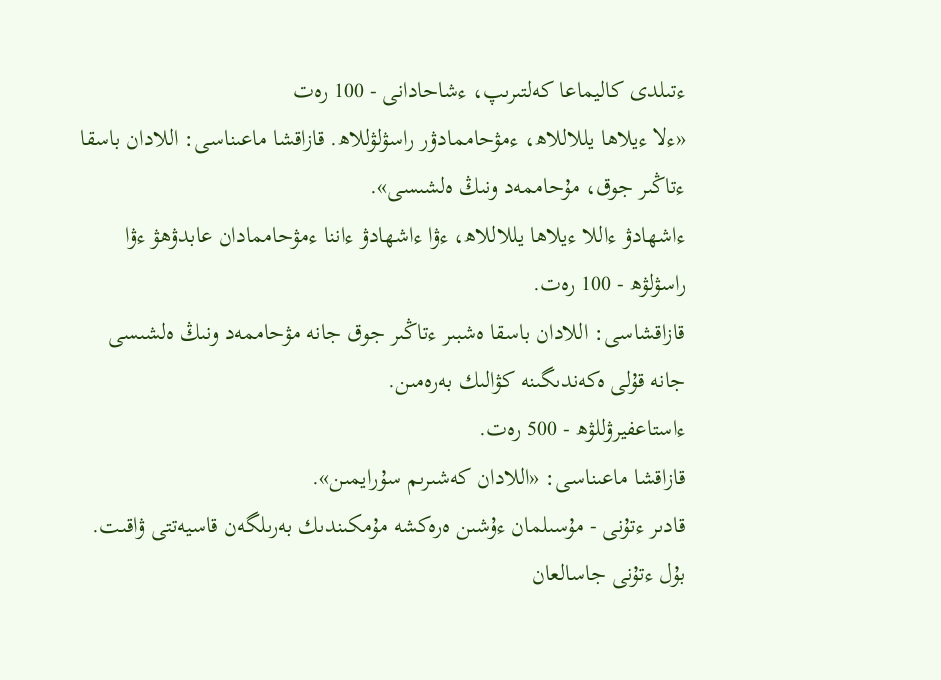ءتىلدى كاليماعا كەلتىرىپ، ءشاحادانى - 100 رەت
«ءلا ءيلاھا يللاللاھ، ءمۋحاممادۋر راسۋلۋللاھ. قازاقشا ماعىناسى: اللادان باسقا ءتاڭىر جوق، مۇحاممەد ونىڭ ەلشىسى».
ءاشھادۋ ءاللا ءيلاھا يللاللاھ، ءۋا ءاشھادۋ ءاننا ءمۋحاممادان عابدۋھۋ ءۋا راسۋلۋھ - 100 رەت.
قازاقشاسى: اللادان باسقا ەشبىر ءتاڭىر جوق جانە مۋحاممەد ونىڭ ەلشىسى جانە قۇلى ەكەندىگىنە كۋالىك بەرەمىن.
ءاستاعفيرۋللۋھ - 500 رەت.
قازاقشا ماعىناسى: «اللادان كەشىرىم سۇرايمىن».
قادىر ءتۇنى - مۇسىلمان ءۇشىن ەرەكشە مۇمكىندىك بەرىلگەن قاسيەتتى ۋاقىت. بۇل ءتۇنى جاسالعان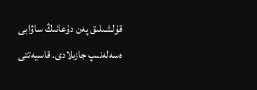قۇلشىلىق پەن دۇعانىڭ ساۋابى ەسەلەنىپ جازىلادى. قاسيەتتى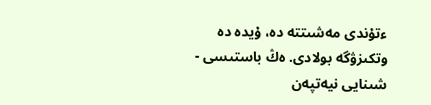ءتۇندى مەشىتتە دە، ۇيدە دە وتكىزۋگە بولادى. ەڭ باستىسى - شىنايى نيەتپەن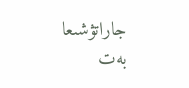جاراتۋشىعا بەت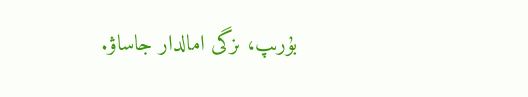بۇرىپ، ىزگى امالدار جاساۋ.